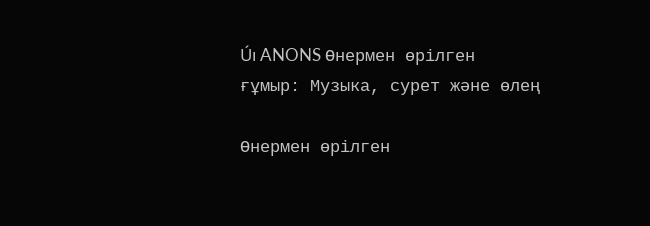Úı ANONS Өнермен өрілген ғұмыр: Музыка, сурет және өлең

Өнермен өрілген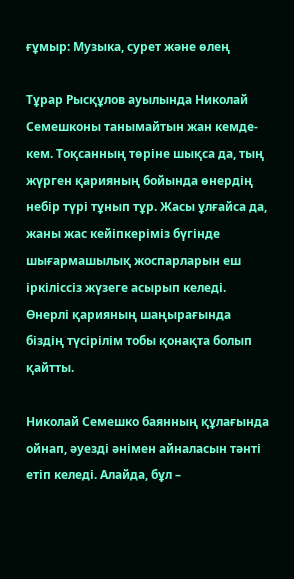ғұмыр: Музыка, сурет және өлең

Тұрар Рысқұлов ауылында Николай Семешконы танымайтын жан кемде-кем. Тоқсанның төріне шықса да, тың жүрген қарияның бойында өнердің небір түрі тұнып тұр. Жасы ұлғайса да, жаны жас кейіпкеріміз бүгінде шығармашылық жоспарларын еш іркіліссіз жүзеге асырып келеді. Өнерлі қарияның шаңырағында біздің түсірілім тобы қонақта болып қайтты.

Николай Семешко баянның құлағында ойнап, әуезді әнімен айналасын тәнті етіп келеді. Алайда, бұл –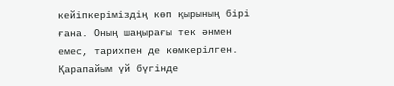кейіпкеріміздің көп қырының бірі ғана. Оның шаңырағы тек әнмен емес, тарихпен де көмкерілген. Қарапайым үй бүгінде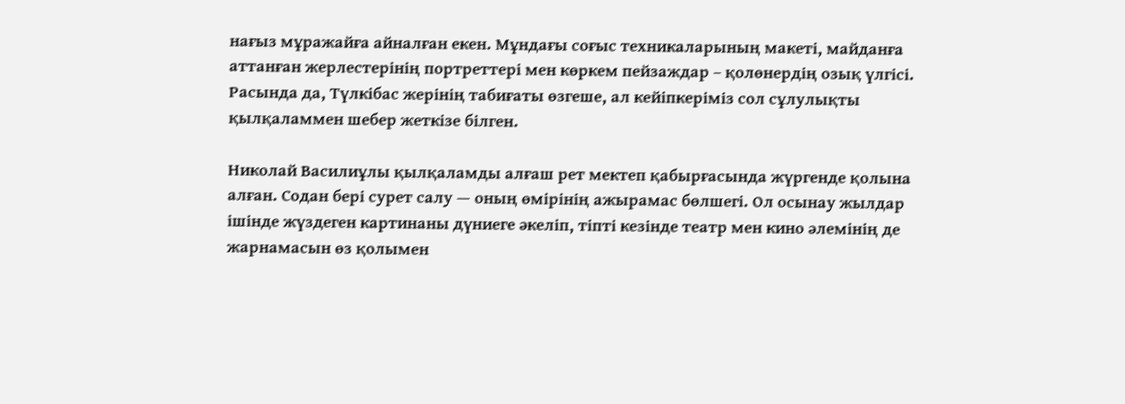нағыз мұражайға айналған екен. Мұндағы соғыс техникаларының макеті, майданға аттанған жерлестерінің портреттері мен көркем пейзаждар – қолөнердің озық үлгісі. Расында да, Түлкібас жерінің табиғаты өзгеше, ал кейіпкеріміз сол сұлулықты қылқаламмен шебер жеткізе білген.

Николай Василиұлы қылқаламды алғаш рет мектеп қабырғасында жүргенде қолына алған. Содан бері сурет салу — оның өмірінің ажырамас бөлшегі. Ол осынау жылдар ішінде жүздеген картинаны дүниеге әкеліп, тіпті кезінде театр мен кино әлемінің де жарнамасын өз қолымен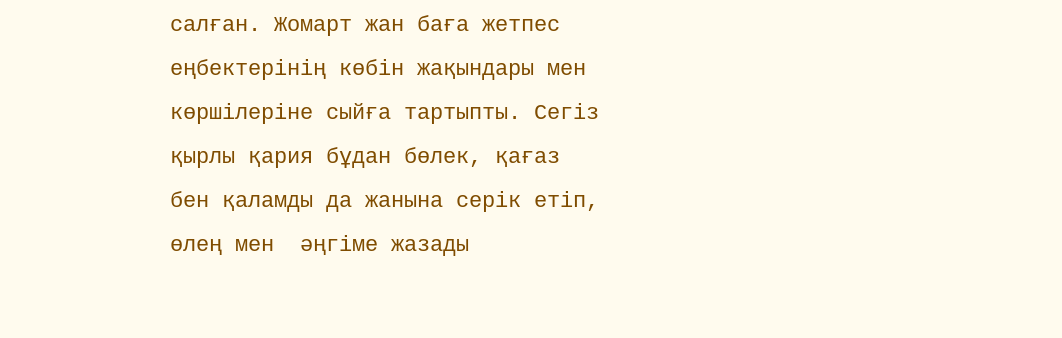салған. Жомарт жан баға жетпес еңбектерінің көбін жақындары мен көршілеріне сыйға тартыпты. Сегіз қырлы қария бұдан бөлек, қағаз бен қаламды да жанына серік етіп, өлең мен  әңгіме жазады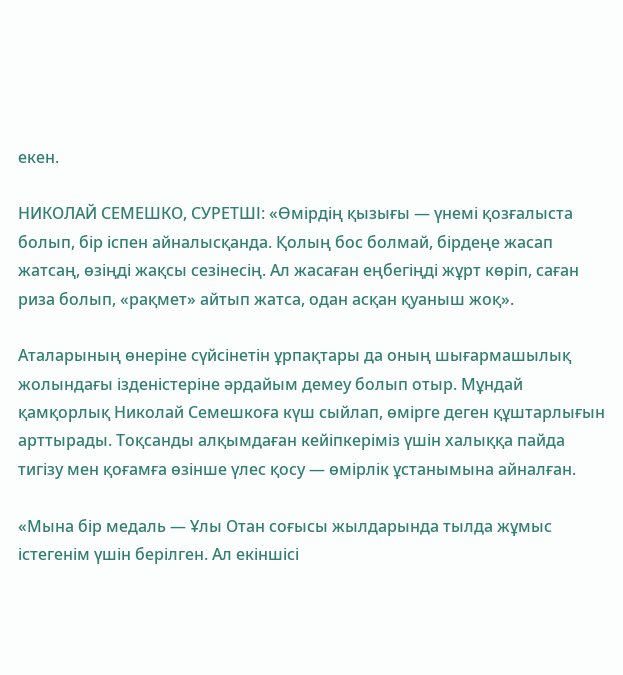екен.

НИКОЛАЙ СЕМЕШКО, СУРЕТШІ: «Өмірдің қызығы — үнемі қозғалыста болып, бір іспен айналысқанда. Қолың бос болмай, бірдеңе жасап жатсаң, өзіңді жақсы сезінесің. Ал жасаған еңбегіңді жұрт көріп, саған риза болып, «рақмет» айтып жатса, одан асқан қуаныш жоқ».

Аталарының өнеріне сүйсінетін ұрпақтары да оның шығармашылық жолындағы ізденістеріне әрдайым демеу болып отыр. Мұндай қамқорлық Николай Семешкоға күш сыйлап, өмірге деген құштарлығын арттырады. Тоқсанды алқымдаған кейіпкеріміз үшін халыққа пайда тигізу мен қоғамға өзінше үлес қосу — өмірлік ұстанымына айналған.

«Мына бір медаль — Ұлы Отан соғысы жылдарында тылда жұмыс істегенім үшін берілген. Ал екіншісі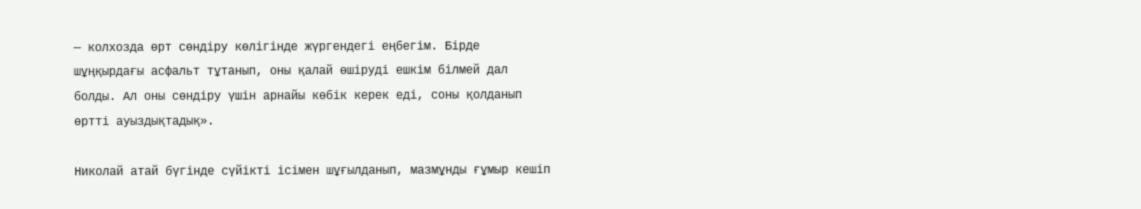— колхозда өрт сөндіру көлігінде жүргендегі еңбегім. Бірде шұңқырдағы асфальт тұтанып, оны қалай өшіруді ешкім білмей дал болды. Ал оны сөндіру үшін арнайы көбік керек еді, соны қолданып өртті ауыздықтадық».

Николай атай бүгінде сүйікті ісімен шұғылданып, мазмұнды ғұмыр кешіп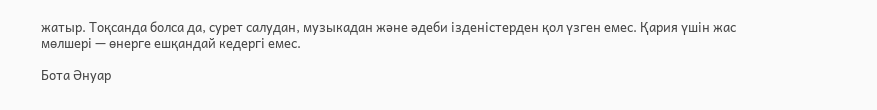жатыр. Тоқсанда болса да, сурет салудан, музыкадан және әдеби ізденістерден қол үзген емес. Қария үшін жас мөлшері — өнерге ешқандай кедергі емес.

Бота Әнуар